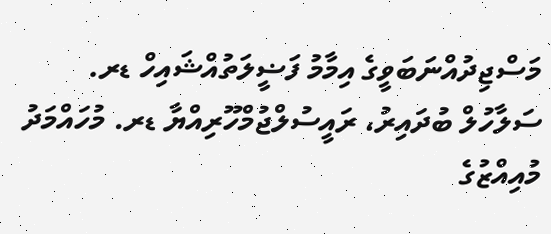މަސްޖިދުއްނަބަވީގެ އިމާމު ފަޟީލަތުއްޝައިހް ޑރ. ސަލާހުލް ބުދައިރު، ރައީސުލްޖުމްހޫރިއްޔާ ޑރ. މުހައްމަދު މުއިއްޒުގެ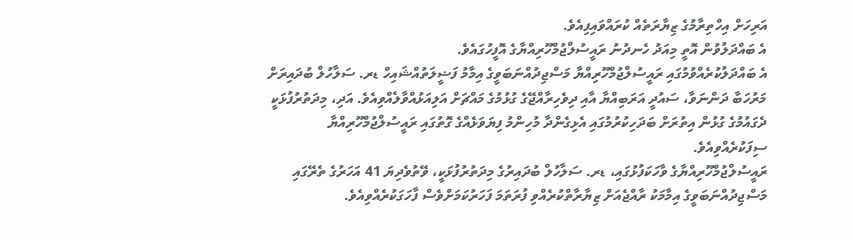އަރިހަށް އިހްތިރާމުގެ ޒިޔާރަތެއް ކުރައްވައިފިއެވެ.
އެ ބައްދަލުވުން އޮތީ މިއަދު ހެނދުނު ރައީސުލްޖުމްހޫރިއްޔާގެ އޮފީހުގައެވެ.
އެ ބައްދަލުކުރެއްވުމުގައި ރައީސުލްޖުމްހޫރިއްޔާ މަސްޖިދުއްނަބަވީގެ އިމާމު ފަޟީލަތުއްޝައިހް ޑރ. ސަލާހުލް ބުދައިރަށް މަރުހަބާ ދަންނަވާ، ސައުދީ އަރަބިއްޔާ އާއި ދިވެހިރާއްޖޭގެ ގުޅުމުގެ މައްޗަށް އަލިއަޅުއްވާލެއްވިއެވެ. އަދި، މިދަތުރުފުޅަކީ ދެގައުމުގެ ގުޅުން އިތުރަށް ބަދަހިކުރުމުގައި އެޅިގެންދާ މުހިންމު ފިޔަވަޅެއްގެ ގޮތުގައި ރައީސުލްޖުމްހޫރިއްޔާ ސިފަކުރެއްވިއެވެ.
ރައީސުލްޖުމްހޫރިއްޔާގެ ވާހަކަފުޅުގައި، ޑރ. ސަލާހުލް ބުދައިރުގެ މިދަތުރުފުޅަކީ، ވޭތުވެދިޔަ 41 އަހަރުގެ ތެރޭގައި މަސްޖިދުއްނަބަވީގެ އިމާމަކު ރާއްޖެއަށް ޒިޔާރާތްކުރެއްވި ފުރަތަމަ ފަހަރުކަމަށްވެސް ފާހަގަކުރެއްވިއެވެ.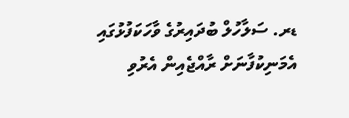ޑރ. ސަލާހުލް ބުދައިރުގެ ވާހަކަފުޅުގައި އެމަނިކުފާނަށް ރާއްޖެއިން އެރުވި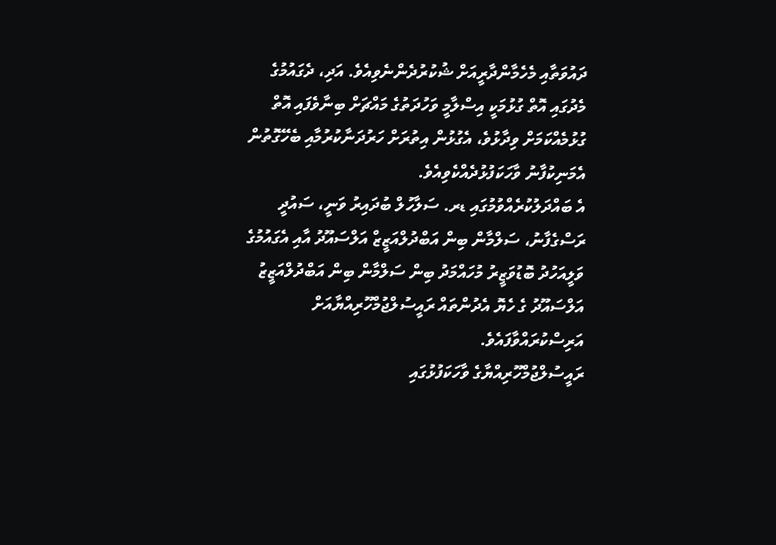ދައުވަތާއި މެހެމާންދާރީއަށް ޝުކުރުދެންނެވިއެވެ. އަދި، ދެގައުމުގެ މެދުގައި އޮތް ގުޅުމަކީ އިސްލާމީ ވަހުދަތުގެ މައްޗަށް ބިނާވެފައި އޮތް ގުޅުމެއްކަމަށް ވިދާޅުވެ، އެގުޅުން އިތުރަށް ހަރުދަނާކުރުމާއި ބެހޭގޮތުން އެމަނިކުފާނު ވާހަކަފުޅުދެއްކެވިއެވެ.
އެ ބައްދަލުކުރެއްވުމުގައި ޑރ. ސަލާހުލް ބުދައިރު ވަނީ، ސައުދީ ރަސްގެފާނު، ސަލްމާން ބިން އަބްދުލްއަޒީޒް އަލްސައޫދު އާއި އެގައުމުގެ ވަލީއަހުދު ބޮޑުވަޒީރު މުހައްމަދު ބިން ސަލްމާން ބިން އަބްދުލްއަޒީޒު އަލްސައޫދު ގެ ހެޔޮ އެދުންތައް ރައީސުލްޖުމްހޫރިއްޔާއަށް އަރިސްކުރައްވާފައެވެ.
ރައީސުލްޖުމްހޫރިއްޔާގެ ވާހަކަފުޅުގައި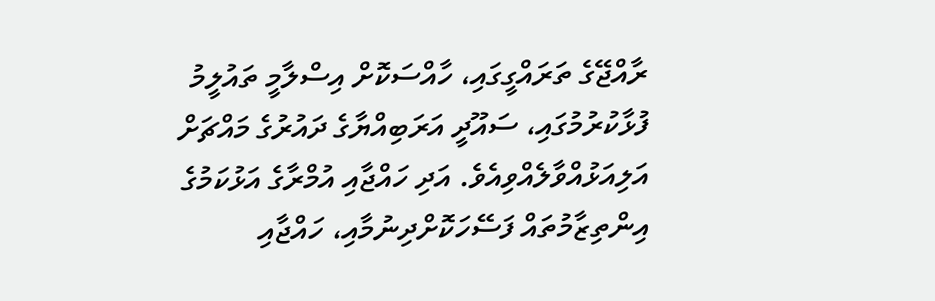ރާއްޖޭގެ ތަރައްގީގައި، ހާއްސަކޮށް އިސްލާމީ ތައުލީމު ފުޅާކުރުމުގައި، ސައޫދީ އަރަބިއްޔާގެ ދައުރުގެ މައްޗަށް އަލިއަޅުއްވާލެއްވިއެވެ. އަދި ހައްޖާއި އުމްރާގެ އަޅުކަމުގެ އިންތިޒާމުތައް ފަސޭހަކޮށްދިނުމާއި، ހައްޖާއި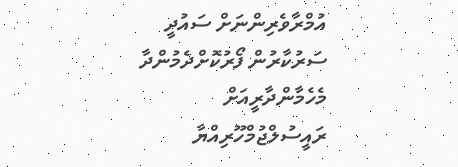އުމްރާވެރިންނަށް ސައުދީ ސަރުކާރުން ފޯރުކޮށްދެމުންދާ މެހެމާންދާރީއަށް ރައީސުލްޖުމްހޫރިއްޔާ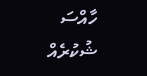ހާއްސަ ޝުކުރެއް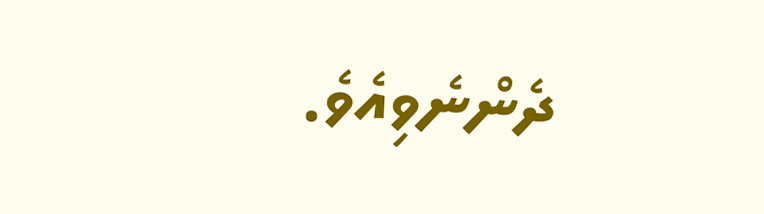ދެންނެވިއެވެ.